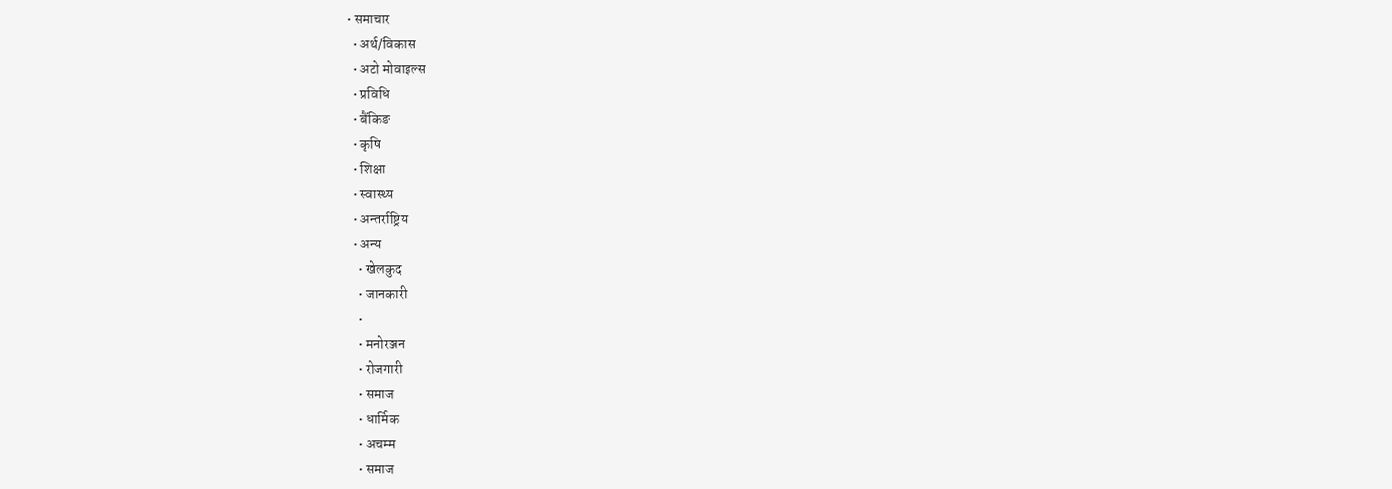• समाचार
  • अर्थ/विकास
  • अटो मोवाइल्स
  • प्रविधि
  • बैंकिङ
  • कृषि
  • शिक्षा
  • स्वास्थ्य
  • अन्तर्राष्ट्रिय
  • अन्य
    • खेलकुद
    • जानकारी
    •
    • मनोरञ्जन
    • रोजगारी
    • समाज
    • धार्मिक
    • अचम्म
    • समाज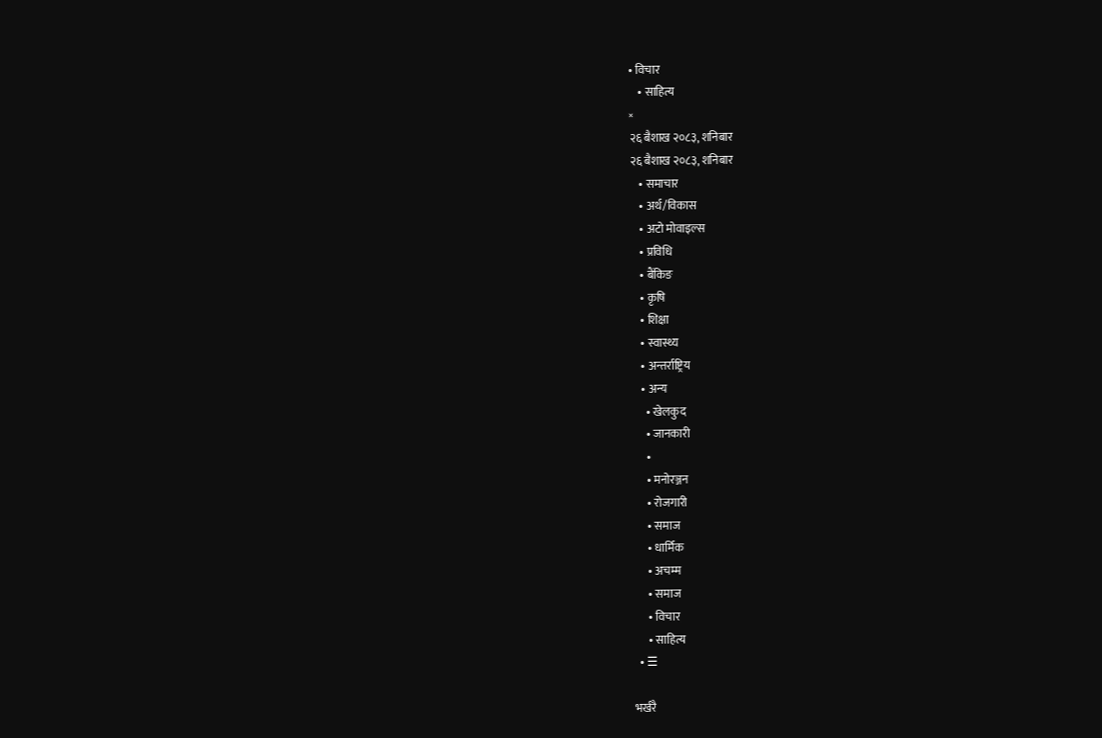• विचार
    • साहित्य
×
२६ बैशाख २०८३, शनिबार
२६ बैशाख २०८३, शनिबार
    • समाचार
    • अर्थ/विकास
    • अटो मोवाइल्स
    • प्रविधि
    • बैंकिङ
    • कृषि
    • शिक्षा
    • स्वास्थ्य
    • अन्तर्राष्ट्रिय
    • अन्य
      • खेलकुद
      • जानकारी
      •
      • मनोरञ्जन
      • रोजगारी
      • समाज
      • धार्मिक
      • अचम्म
      • समाज
      • विचार
      • साहित्य
  • ☰

भर्खरै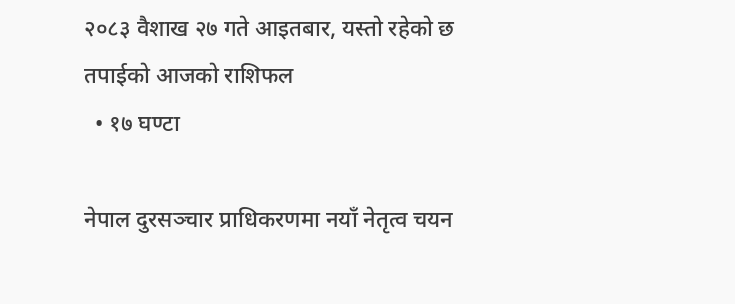२०८३ वैशाख २७ गते आइतबार, यस्तो रहेको छ तपाईको आजको राशिफल
  • १७ घण्टा

नेपाल दुरसञ्चार प्राधिकरणमा नयाँ नेतृत्व चयन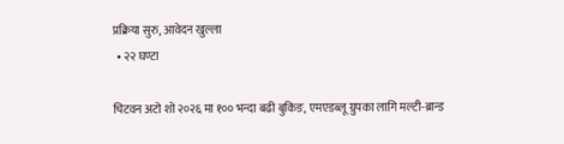प्रक्रिया सुरु, आवेदन खुल्ला
  • २२ घण्टा

चिटवन अटो शो २०२६ मा १०० भन्दा बढी बुकिङ, एमएडब्लू ग्रुपका लागि मल्टी-ब्रान्ड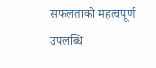सफलताको महत्वपूर्ण उपलब्धि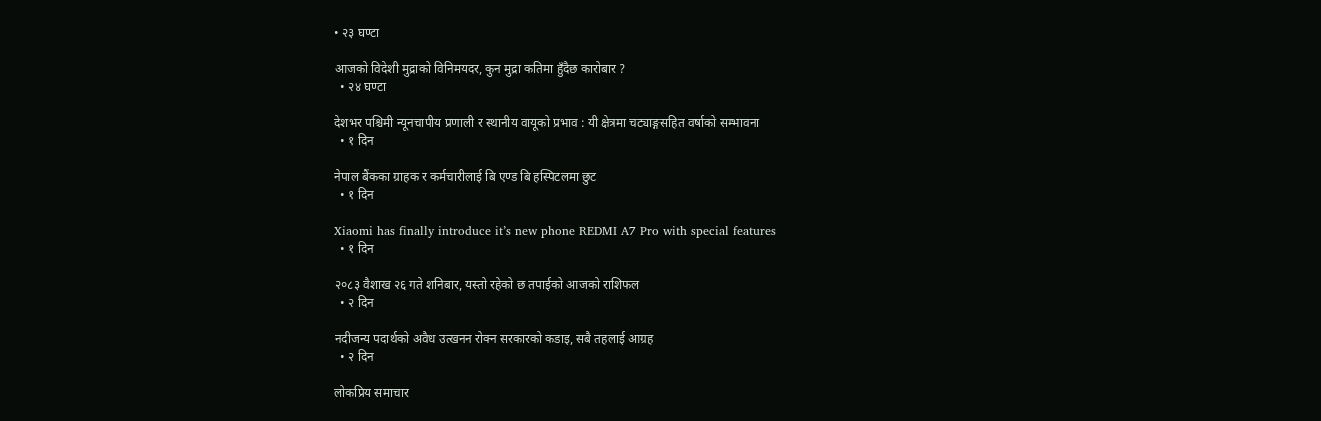• २३ घण्टा

आजको विदेशी मुद्राको विनिमयदर, कुन मुद्रा कतिमा हुँदैछ कारोबार ?
  • २४ घण्टा

देशभर पश्चिमी न्यूनचापीय प्रणाली र स्थानीय वायूको प्रभाव : यी क्षेत्रमा चट्याङ्गसहित वर्षाको सम्भावना
  • १ दिन

नेपाल बैंकका ग्राहक र कर्मचारीलाई बि एण्ड बि हस्पिटलमा छुट
  • १ दिन

Xiaomi has finally introduce it’s new phone REDMI A7 Pro with special features
  • १ दिन

२०८३ वैशाख २६ गते शनिबार, यस्तो रहेको छ तपाईको आजको राशिफल
  • २ दिन

नदीजन्य पदार्थको अवैध उत्खनन रोक्न सरकारको कडाइ, सबै तहलाई आग्रह
  • २ दिन

लोकप्रिय समाचार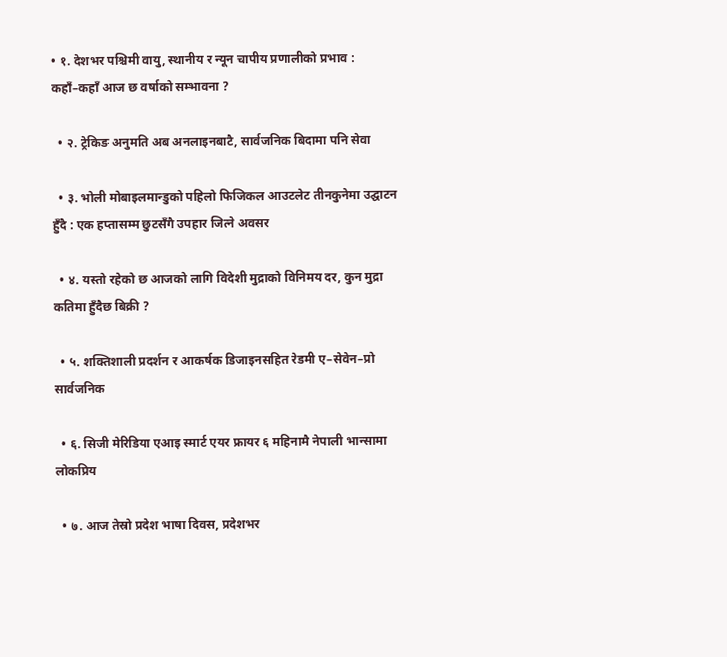• १. देशभर पश्चिमी वायु, स्थानीय र न्यून चापीय प्रणालीको प्रभाव : कहाँ–कहाँ आज छ वर्षाको सम्भावना ?

  • २. ट्रेकिङ अनुमति अब अनलाइनबाटै, सार्वजनिक बिदामा पनि सेवा

  • ३. भोली मोबाइलमान्डुको पहिलो फिजिकल आउटलेट तीनकुनेमा उद्घाटन हुँदै : एक हप्तासम्म छुटसँगै उपहार जित्ने अवसर

  • ४. यस्तो रहेको छ आजको लागि विदेशी मुद्राको विनिमय दर, कुन मुद्रा कतिमा हुँदैछ बिक्री ?

  • ५. शक्तिशाली प्रदर्शन र आकर्षक डिजाइनसहित रेडमी ए–सेवेन–प्रो सार्वजनिक

  • ६. सिजी मेरिडिया एआइ स्मार्ट एयर फ्रायर ६ महिनामै नेपाली भान्सामा लोकप्रिय

  • ७. आज तेस्रो प्रदेश भाषा दिवस, प्रदेशभर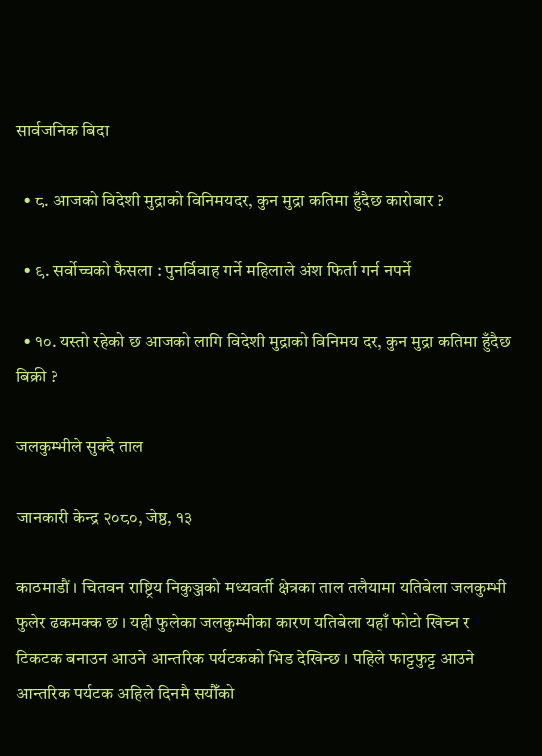सार्वजनिक बिदा

  • ८. आजको विदेशी मुद्राको विनिमयदर, कुन मुद्रा कतिमा हुँदैछ कारोबार ?

  • ९. सर्वोच्चको फैसला : पुनर्विवाह गर्ने महिलाले अंश फिर्ता गर्न नपर्ने

  • १०. यस्तो रहेको छ आजको लागि विदेशी मुद्राको विनिमय दर, कुन मुद्रा कतिमा हुँदैछ बिक्री ?

जलकुम्भीले सुक्दै ताल

जानकारी केन्द्र २०८०, जेष्ठ, १३

काठमाडौं । चितवन राष्ट्रिय निकुञ्जको मध्यवर्ती क्षेत्रका ताल तलैयामा यतिबेला जलकुम्भी फुलेर ढकमक्क छ । यही फुलेका जलकुम्भीका कारण यतिबेला यहाँ फोटो खिच्न र टिकटक बनाउन आउने आन्तरिक पर्यटकको भिड देखिन्छ । पहिले फाट्टफुट्ट आउने आन्तरिक पर्यटक अहिले दिनमै सयौँको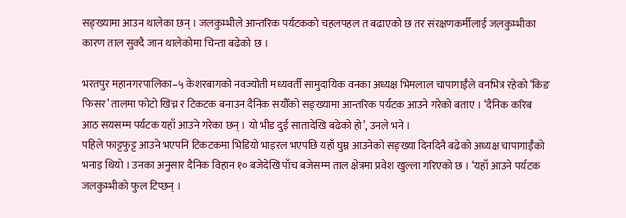सङ्ख्यामा आउन थालेका छन् । जलकुम्भीले आन्तरिक पर्यटकको चहलपहल त बढाएको छ तर संरक्षणकर्मीलाई जलकुम्भीका कारण ताल सुक्दै जान थालेकोमा चिन्ता बढेको छ ।

भरतपुर महानगरपालिका–५ केशरबागको नवज्योती मध्यवर्ती सामुदायिक वनका अध्यक्ष भिमलाल चापागाईँले वनभित्र रहेको ‘किङ फिसर’ तालमा फोटो खिच्न र टिकटक बनाउन दैनिक सयौँको सङ्ख्यामा आन्तरिक पर्यटक आउने गरेको बताए । ‘दैनिक करिब आठ सयसम्म पर्यटक यहाँ आउने गरेका छन् । यो भीड दुई सातादेखि बढेको हो’, उनले भने ।
पहिले फाट्टफुट्ट आउने भएपनि टिकटकमा भिडियो भाइरल भएपछि यहाँ घुम्न आउनेको सङ्ख्या दिनदिनै बढेको अध्यक्ष चापागाईँको भनाइ थियो । उनका अनुसार दैनिक विहान १० बजेदेखि पाँच बजेसम्म ताल क्षेत्रमा प्रवेश खुल्ला गरिएको छ । ‘यहाँ आउने पर्यटक जलकुम्भीको फुल टिप्छन् ।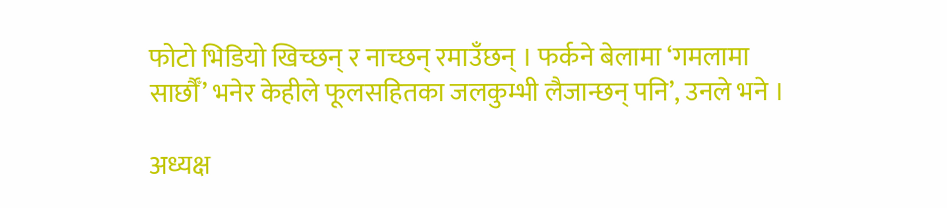फोटो भिडियो खिच्छन् र नाच्छन् रमाउँछन् । फर्कने बेलामा ‘गमलामा सार्छौँ’ भनेर केहीले फूलसहितका जलकुम्भी लैजान्छन् पनि’, उनले भने ।

अध्यक्ष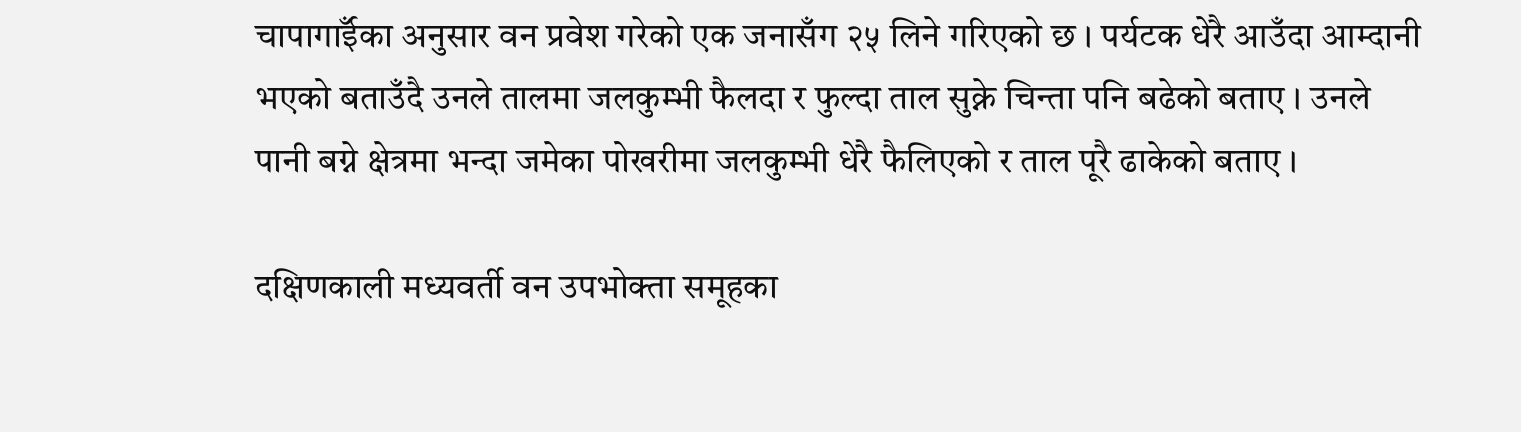चापागाईँका अनुसार वन प्रवेश गरेको एक जनासँग २५ लिने गरिएको छ । पर्यटक धेरै आउँदा आम्दानी भएको बताउँदै उनले तालमा जलकुम्भी फैलदा र फुल्दा ताल सुक्ने चिन्ता पनि बढेको बताए । उनले पानी बग्ने क्षेत्रमा भन्दा जमेका पोखरीमा जलकुम्भी धेरै फैलिएको र ताल पूरै ढाकेको बताए ।

दक्षिणकाली मध्यवर्ती वन उपभोक्ता समूहका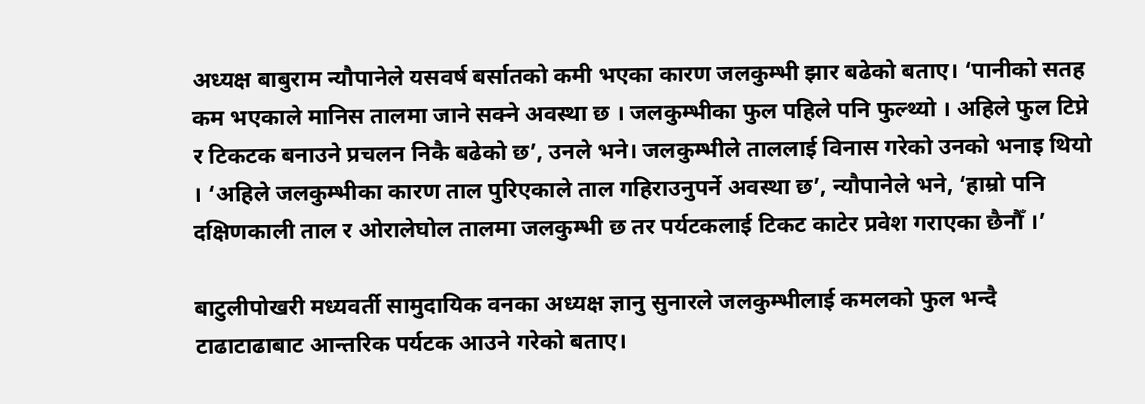अध्यक्ष बाबुराम न्यौपानेले यसवर्ष बर्सातको कमी भएका कारण जलकुम्भी झार बढेको बताए। ‘पानीको सतह कम भएकाले मानिस तालमा जाने सक्ने अवस्था छ । जलकुम्भीका फुल पहिले पनि फुल्थ्यो । अहिले फुल टिप्ने र टिकटक बनाउने प्रचलन निकै बढेको छ’, उनले भने। जलकुम्भीले ताललाई विनास गरेको उनको भनाइ थियो । ‘अहिले जलकुम्भीका कारण ताल पुरिएकाले ताल गहिराउनुपर्ने अवस्था छ’, न्यौपानेले भने, ‘हाम्रो पनि दक्षिणकाली ताल र ओरालेघोल तालमा जलकुम्भी छ तर पर्यटकलाई टिकट काटेर प्रवेश गराएका छैनौँ ।’

बाटुलीपोखरी मध्यवर्ती सामुदायिक वनका अध्यक्ष ज्ञानु सुनारले जलकुम्भीलाई कमलको फुल भन्दै टाढाटाढाबाट आन्तरिक पर्यटक आउने गरेको बताए।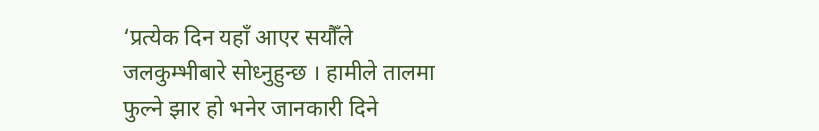‘प्रत्येक दिन यहाँ आएर सयौँले जलकुम्भीबारे सोध्नुहुन्छ । हामीले तालमा फुल्ने झार हो भनेर जानकारी दिने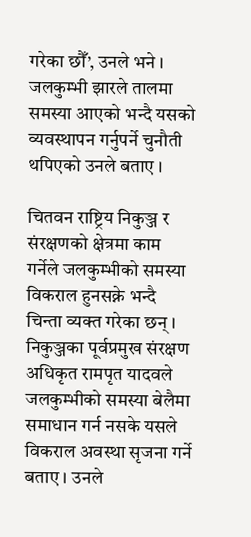गरेका छौँ’, उनले भने । जलकुम्भी झारले तालमा समस्या आएको भन्दै यसको व्यवस्थापन गर्नुपर्ने चुनौती थपिएको उनले बताए ।

चितवन राष्ट्रिय निकुञ्ज र संरक्षणको क्षेत्रमा काम गर्नेले जलकुम्भीको समस्या विकराल हुनसक्ने भन्दै चिन्ता व्यक्त गरेका छन् । निकुञ्जका पूर्वप्रमुख संरक्षण अधिकृत रामपृत यादवले जलकुम्भीको समस्या बेलैमा समाधान गर्न नसके यसले विकराल अवस्था सृजना गर्ने बताए । उनले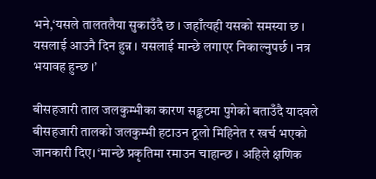भने,‘यसले तालतलैया सुकाउँदै छ । जहाँत्यही यसको समस्या छ । यसलाई आउनै दिन हुन्न । यसलाई मान्छे लगाएर निकाल्नुपर्छ । नत्र भयावह हुन्छ ।’

बीसहजारी ताल जलकुम्भीका कारण सङ्कटमा पुगेको बताउँदै यादवले बीसहजारी तालको जलकुम्भी हटाउन ठूलो मिहिनेत र खर्च भएको जानकारी दिए। ‘मान्छे प्रकृतिमा रमाउन चाहान्छ । अहिले क्षणिक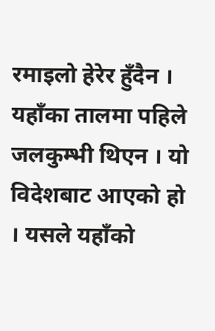रमाइलो हेरेर हुँदैन । यहाँका तालमा पहिले जलकुम्भी थिएन । यो विदेशबाट आएको हो । यसले यहाँको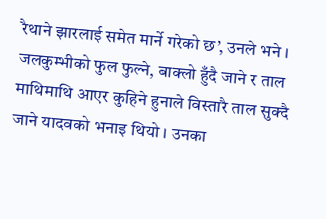रैथाने झारलाई समेत मार्ने गरेको छ’, उनले भने ।
जलकुम्भीको फुल फुल्ने, बाक्लो हुँदै जाने र ताल माथिमाथि आएर कुहिने हुनाले विस्तारै ताल सुक्दै जाने यादवको भनाइ थियो । उनका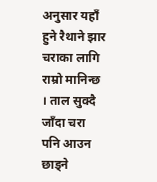अनुसार यहाँ हुने रैथाने झार चराका लागि राम्रो मानिन्छ । ताल सुक्दै जाँदा चरा पनि आउन छाड्ने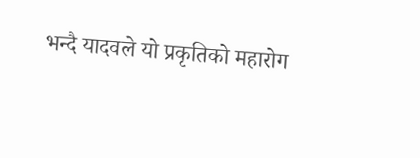भन्दै यादवले यो प्रकृतिको महारोग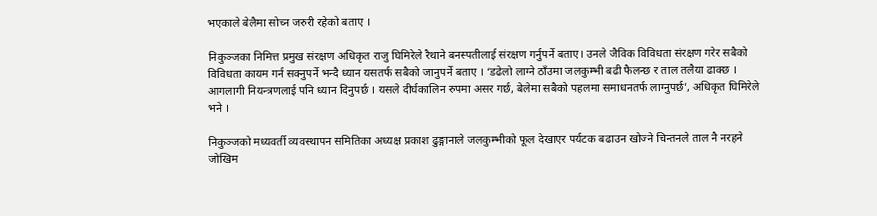भएकाले बेलैमा सोच्न जरुरी रहेको बताए ।

निकुञ्जका निमित्त प्रमुख संरक्षण अधिकृत राजु घिमिरेले रैथाने बनस्पतीलाई संरक्षण गर्नुपर्ने बताए। उनले जैविक विविधता संरक्षण गरेर सबैको विविधता कायम गर्न सक्नुपर्ने भन्दै ध्यान यसतर्फ सबैको जानुपर्ने बताए । ‘डढेलो लाग्ने ठाँउमा जलकुम्भी बढी फैलन्छ र ताल तलैया ढाक्छ । आगलागी नियन्त्रणलाई पनि ध्यान दिनुपर्छ । यसले दीर्घकालिन रुपमा असर गर्छ, बेलेमा सबैको पहलमा समाधनतर्फ लाग्नुपर्छ’, अधिकृत घिमिरेले भने ।

निकुञ्जको मध्यवर्ती व्यवस्थापन समितिका अध्यक्ष प्रकाश ढुङ्गानाले जलकुम्भीको फूल देखाएर पर्यटक बढाउन खोज्ने चिन्तनले ताल नै नरहने जोखिम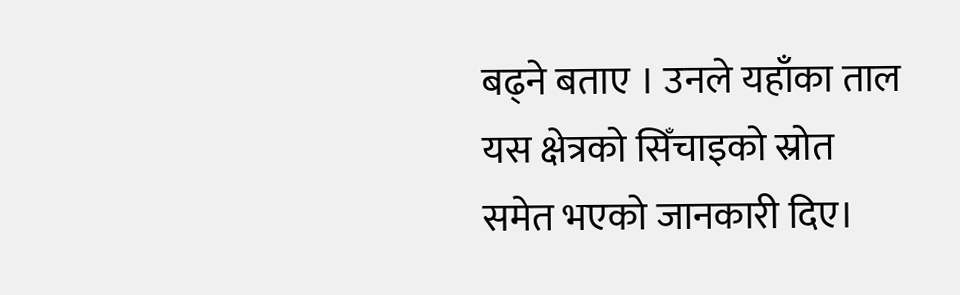बढ्ने बताए । उनले यहाँका ताल यस क्षेत्रको सिँचाइको स्रोत समेत भएको जानकारी दिए।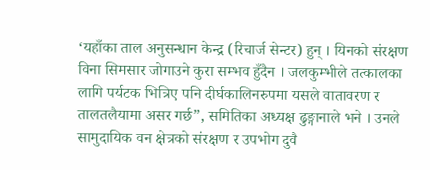‘यहाँका ताल अनुसन्धान केन्द्र (रिचार्ज सेन्टर) हुन् । यिनको संरक्षण विना सिमसार जोगाउने कुरा सम्भव हुँदैन । जलकुम्भीले तत्कालका लागि पर्यटक भित्रिए पनि दीर्घकालिनरुपमा यसले वातावरण र तालतलैयामा असर गर्छ”, समितिका अध्यक्ष ढुङ्गानाले भने । उनले सामुदायिक वन क्षेत्रको संरक्षण र उपभोग दुवै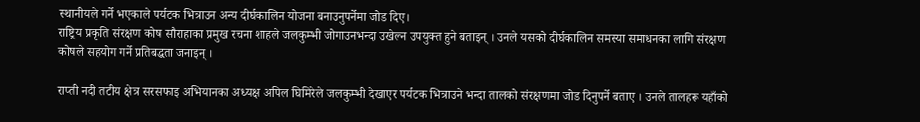स्थानीयले गर्ने भएकाले पर्यटक भित्राउन अन्य दीर्घकालिन योजना बनाउनुपर्नेमा जोड दिए।
राष्ट्रिय प्रकृति संरक्षण कोष सौराहाका प्रमुख रचना शाहले जलकुम्भी जोगाउनभन्दा उखेल्न उपयुक्त हुने बताइन् । उनले यसको दीर्घकालिन समस्या समाधनका लागि संरक्षण कोषले सहयोग गर्ने प्रतिबद्धता जनाइन् ।

राप्ती नदी तटीय क्षेत्र सरसफाइ अभियानका अध्यक्ष अपिल घिमिरेले जलकुम्भी देखाएर पर्यटक भित्राउने भन्दा तालको संरक्षणमा जोड दिनुपर्ने बताए । उनले तालहरू यहाँको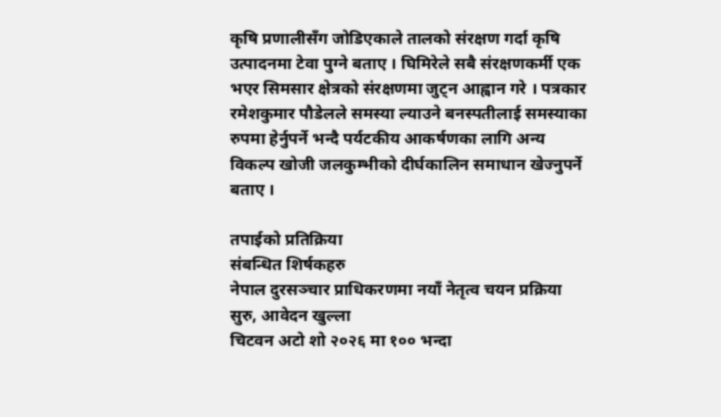कृषि प्रणालीसँग जोडिएकाले तालको संरक्षण गर्दा कृषि उत्पादनमा टेवा पुग्ने बताए । घिमिरेले सबै संरक्षणकर्मी एक भएर सिमसार क्षेत्रको संरक्षणमा जुट्न आह्वान गरे । पत्रकार रमेशकुमार पौडेलले समस्या ल्याउने बनस्पतीलाई समस्याका रुपमा हेर्नुपर्ने भन्दै पर्यटकीय आकर्षणका लागि अन्य विकल्प खोजी जलकुम्भीको दीर्घकालिन समाधान खेज्नुपर्ने बताए ।

तपाईको प्रतिक्रिया
संबन्धित शिर्षकहरु
नेपाल दुरसञ्चार प्राधिकरणमा नयाँ नेतृत्व चयन प्रक्रिया सुरु, आवेदन खुल्ला
चिटवन अटो शो २०२६ मा १०० भन्दा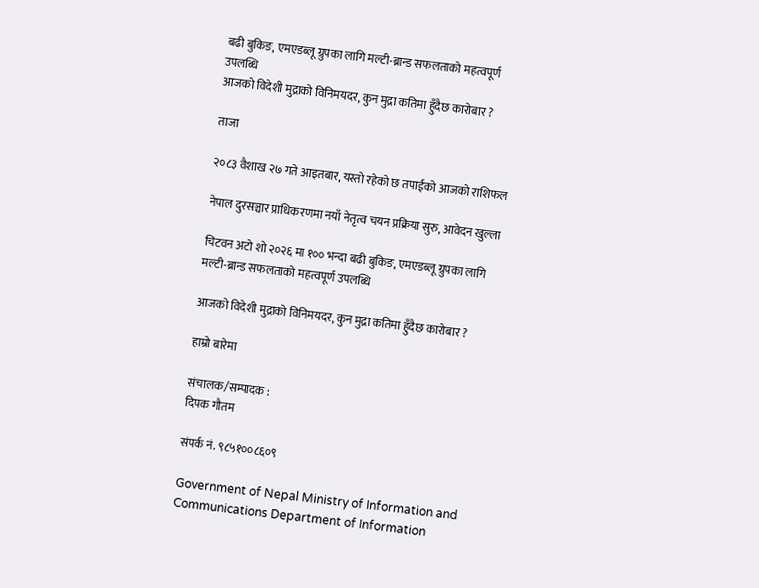बढी बुकिङ, एमएडब्लू ग्रुपका लागि मल्टी-ब्रान्ड सफलताको महत्वपूर्ण उपलब्धि
आजको विदेशी मुद्राको विनिमयदर, कुन मुद्रा कतिमा हुँदैछ कारोबार ?

ताजा

२०८३ वैशाख २७ गते आइतबार, यस्तो रहेको छ तपाईको आजको राशिफल

नेपाल दुरसञ्चार प्राधिकरणमा नयाँ नेतृत्व चयन प्रक्रिया सुरु, आवेदन खुल्ला

चिटवन अटो शो २०२६ मा १०० भन्दा बढी बुकिङ, एमएडब्लू ग्रुपका लागि मल्टी-ब्रान्ड सफलताको महत्वपूर्ण उपलब्धि

आजको विदेशी मुद्राको विनिमयदर, कुन मुद्रा कतिमा हुँदैछ कारोबार ?

हाम्रो बारेमा

संचालक/सम्पादक :
दिपक गौतम

संपर्क नं. ९८५१००८६०९

Government of Nepal Ministry of Information and Communications Department of Information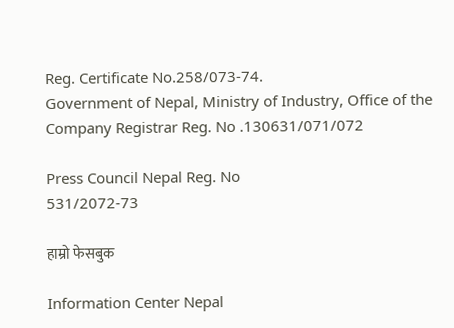Reg. Certificate No.258/073-74.
Government of Nepal, Ministry of Industry, Office of the Company Registrar Reg. No .130631/071/072

Press Council Nepal Reg. No
531/2072-73

हाम्रो फेसबुक

Information Center Nepal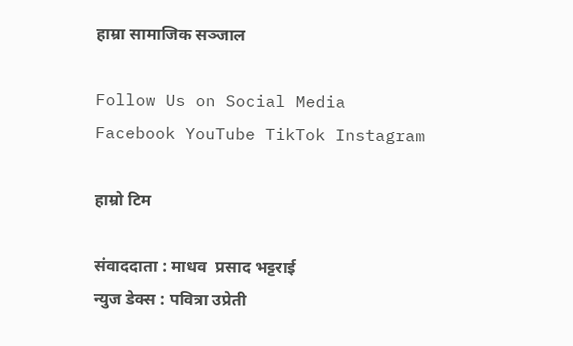हाम्रा सामाजिक सञ्जाल

Follow Us on Social Media
Facebook YouTube TikTok Instagram

हाम्रो टिम

संवाददाता : माधव  प्रसाद भट्टराई
न्युज डेक्स : पवित्रा उप्रेती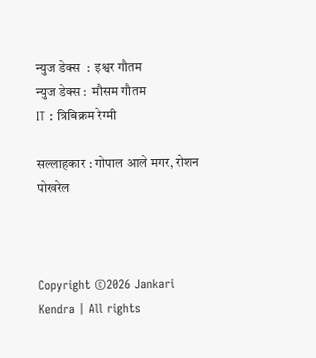न्युज डेक्स  :  इश्वर गौतम
न्युज डेक्स :  मौसम गौतम
IT : त्रिबिक्रम रेग्मी

सल्लाहकार : गोपाल आले मगर, रोशन पोखरेल



Copyright ©2026 Jankari Kendra | All rights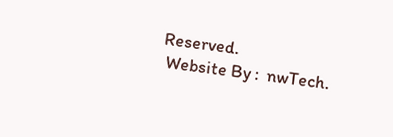Reserved.
 Website By :  nwTech.